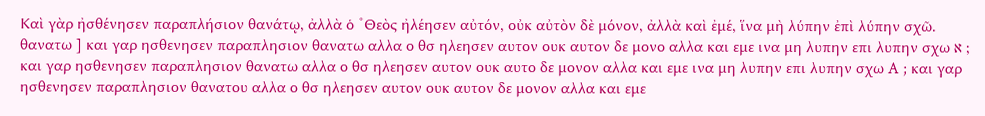Καὶ γὰρ ἠσθένησεν παραπλήσιον θανάτῳ, ἀλλὰ ὁ ˚Θεὸς ἠλέησεν αὐτόν, οὐκ αὐτὸν δὲ μόνον, ἀλλὰ καὶ ἐμέ, ἵνα μὴ λύπην ἐπὶ λύπην σχῶ.
θανατω ] και γαρ ησθενησεν παραπλησιον θανατω αλλα ο θσ ηλεησεν αυτον ουκ αυτον δε μονο αλλα και εμε ινα μη λυπην επι λυπην σχω ℵ ; και γαρ ησθενησεν παραπλησιον θανατω αλλα ο θσ ηλεησεν αυτον ουκ αυτο δε μονον αλλα και εμε ινα μη λυπην επι λυπην σχω A ; και γαρ ησθενησεν παραπλησιον θανατου αλλα ο θσ ηλεησεν αυτον ουκ αυτον δε μονον αλλα και εμε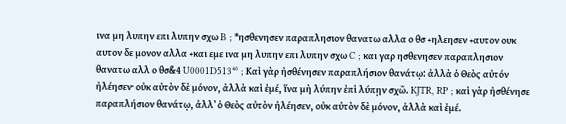ινα μη λυπην επι λυπην σχω B ; *ησθενησεν παραπλησιον θανατω αλλα ο θσ +ηλεησεν +αυτον ουκ αυτον δε μονον αλλα +και εμε ινα μη λυπην επι λυπην σχω C ; και γαρ ησθενησεν παραπλησιον θανατω αλλ ο θσ&4 U0001D513⁴⁶ ; Καὶ γὰρ ἠσθένησεν παραπλήσιον θανάτῳ: ἀλλὰ ὁ Θεὸς αὐτόν ἠλέησεν· οὐκ αὐτὸν δὲ μόνον, ἀλλὰ καὶ ἐμέ, ἵνα μὴ λύπην ἐπὶ λύπῃν σχῶ. KJTR, RP ; καὶ γὰρ ἠσθένησε παραπλήσιον θανάτῳ, ἀλλʼ ὁ Θεὸς αὐτὸν ἠλέησεν, οὐκ αὐτὸν δὲ μόνον, ἀλλὰ καὶ ἐμέ.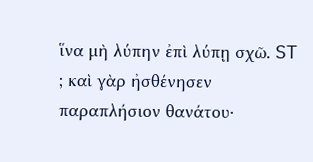ἵνα μὴ λύπην ἐπὶ λύπῃ σχῶ. ST ; καὶ γὰρ ἠσθένησεν παραπλήσιον θανάτου·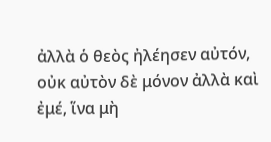ἀλλὰ ὁ θεὸς ἠλέησεν αὐτόν, οὐκ αὐτὸν δὲ μόνον ἀλλὰ καὶ ἐμέ, ἵνα μὴ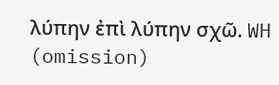λύπην ἐπὶ λύπην σχῶ. WH (omission)